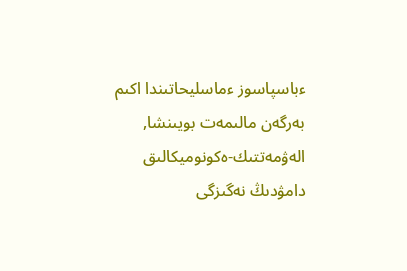ءباسپاسوز ءماسليحاتىندا اكىم بەرگەن مالىمەت بويىنشا, الەۋمەتتىك-ەكونوميكالىق دامۋدىڭ نەگىزگى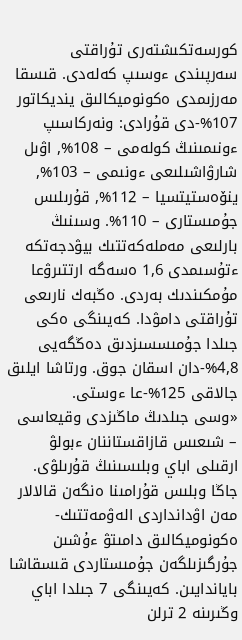كورسەتكىشتەرى تۇراقتى سەرپىندى ءوسىپ كەلەدى. قىسقا مەرزىمدى ەكونوميكالىق ينديكاتور 107%-دى قۇرادى: ونەركاسىپ ءونىمىنىڭ كولەمى – 108%, اۋىل شارۋاشىلىعى ءونىمى – 103%, ينۆەستيتسيا – 112%, قۇرىلىس جۇمىستارى – 110%. وسىنىڭ بارلىعى مەملەكەتتىك بيۋدجەتكە ءتۇسىمدى 1,6 ەسەگە ارتتىرۋعا مۇمكىندىك بەردى. ەڭبەك نارىعى تۇراقتى دامۋدا. كەيىنگى ەكى جىلدا جۇمىسسىزدىق دەڭگەيى 4,8%-دان اسقان جوق. ورتاشا ايلىق جالاقى 125%-عا ءوستى.
«وسى جىلدىڭ ماڭىزدى وقيعاسى – شىعىس قازاقستاننان ءبولۋ ارقىلى اباي وبلىسىنىڭ قۇرىلۋى. جاڭا وبلىس قۇرامىنا ەنگەن قالالار مەن اۋدانداردى الەۋمەتتىك-ەكونوميكالىق دامىتۋ ءۇشىن جۇرگىزىلگەن جۇمىستاردى قىسقاشا باياندايىن. كەيىنگى 7 جىلدا اباي وڭىرىنە 2 ترلن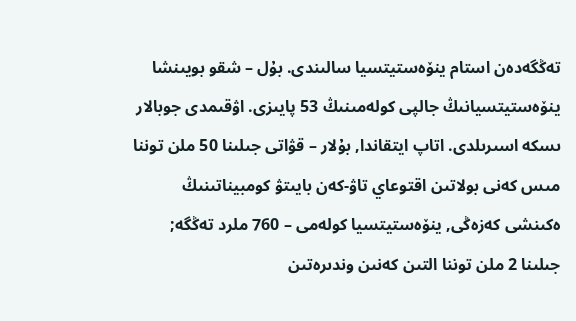تەڭگەدەن استام ينۆەستيتسيا سالىندى. بۇل – شقو بويىنشا ينۆەستيتسيانىڭ جالپى كولەمىنىڭ 53 پايىزى. اۋقىمدى جوبالار ىسكە اسىرىلدى. اتاپ ايتقاندا, بۇلار – قۋاتى جىلىنا 50 ملن توننا مىس كەنى بولاتىن اقتوعاي تاۋ-كەن بايىتۋ كومبيناتىنىڭ ەكىنشى كەزەڭى, ينۆەستيتسيا كولەمى – 760 ملرد تەڭگە; جىلىنا 2 ملن توننا التىن كەنىن وندىرەتىن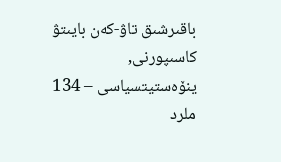باقىرشىق تاۋ-كەن بايىتۋ كاسىپورنى, ينۆەستيتسياسى – 134 ملرد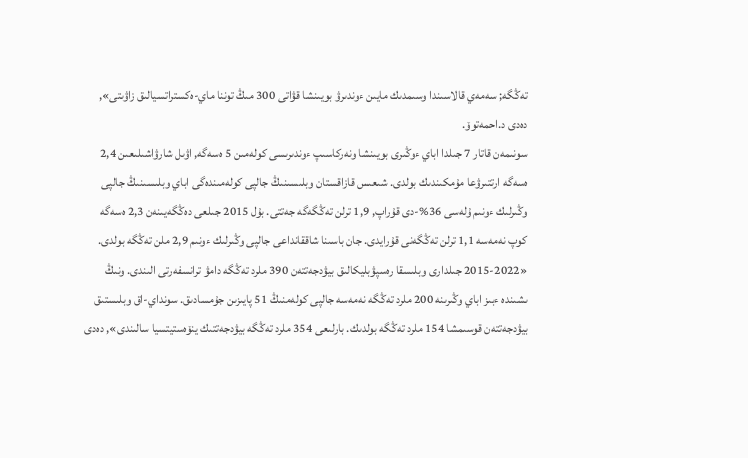تەڭگە; سەمەي قالاسىندا وسىمدىك مايىن ءوندىرۋ بويىنشا قۋاتى 300 مىڭ توننا ماي-ەكستراتسيالىق زاۋىتى», دەدى د.احمەتوۆ.
سونىمەن قاتار 7 جىلدا اباي ءوڭىرى بويىنشا ونەركاسىپ ءوندىرىسى كولەمىن 5 ەسەگە, اۋىل شارۋاشىلىعىن 2,4 ەسەگە ارتتىرۋعا مۇمكىندىك بولدى. شىعىس قازاقستان وبلىسىنىڭ جالپى كولەمىندەگى اباي وبلىسىنىڭ جالپى وڭىرلىك ءونىم ۇلەسى 36%-دى قۇراپ, 1,9 ترلن تەڭگەگە جەتتى. بۇل 2015 جىلعى دەڭگەيىنەن 2,3 ەسەگە كوپ نەمەسە 1,1 ترلن تەڭگەنى قۇرايدى. جان باسىنا شاققانداعى جالپى وڭىرلىك ءونىم 2,9 ملن تەڭگە بولدى.
«2015-2022 جىلدارى وبلىسقا رەسپۋبليكالىق بيۋدجەتتەن 390 ملرد تەڭگە دامۋ ترانسفەرتى الىندى. ونىڭ ىشىندە ءبىز اباي وڭىرىنە 200 ملرد تەڭگە نەمەسە جالپى كولەمنىڭ 51 پايىزىن جۇمسادىق. سونداي-اق وبلىستىق بيۋدجەتتەن قوسىمشا 154 ملرد تەڭگە بولدىك. بارلىعى 354 ملرد تەڭگە بيۋدجەتتىك ينۆەستيتسيا سالىندى», دەدى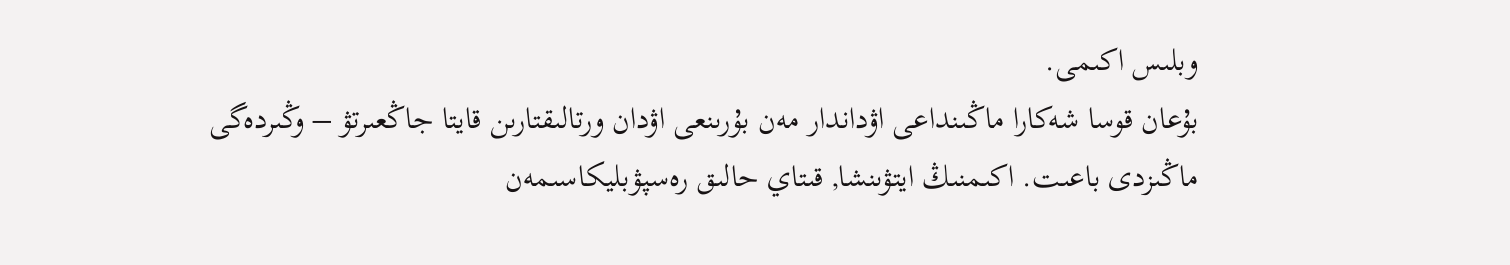وبلىس اكىمى.
بۇعان قوسا شەكارا ماڭىنداعى اۋداندار مەن بۇرىنعى اۋدان ورتالىقتارىن قايتا جاڭعىرتۋ – وڭىردەگى ماڭىزدى باعىت. اكىمنىڭ ايتۋىنشا, قىتاي حالىق رەسپۋبليكاسىمەن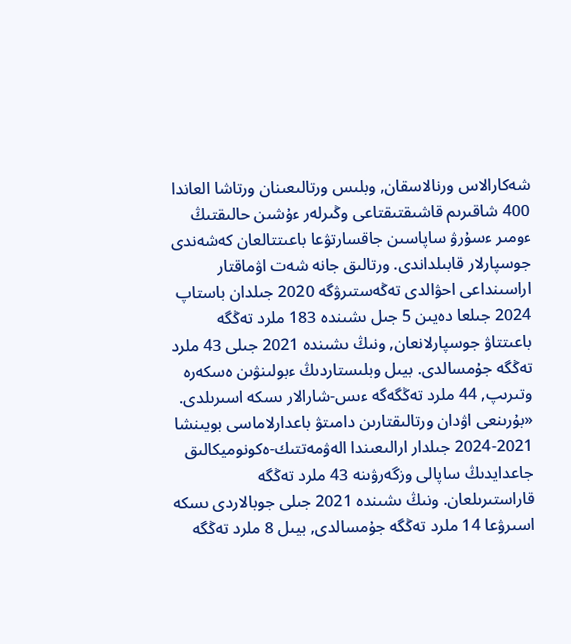شەكارالاس ورنالاسقان, وبلىس ورتالىعىنان ورتاشا العاندا 400 شاقىرىم قاشىقتىقتاعى وڭىرلەر ءۇشىن حالىقتىڭ ءومىر ءسۇرۋ ساپاسىن جاقسارتۋعا باعىتتالعان كەشەندى جوسپارلار قابىلداندى. ورتالىق جانە شەت اۋماقتار اراسىنداعى احۋالدى تەڭەستىرۋگە 2020 جىلدان باستاپ 2024 جىلعا دەيىن 5 جىل ىشىندە 183 ملرد تەڭگە باعىتتاۋ جوسپارلانعان, ونىڭ ىشىندە 2021 جىلى 43 ملرد تەڭگە جۇمسالدى. بيىل وبلىستاردىڭ ءبولىنۋىن ەسكەرە وتىرىپ, 44 ملرد تەڭگەگە ءىس-شارالار ىسكە اسىرىلدى.
«بۇرىنعى اۋدان ورتالىقتارىن دامىتۋ باعدارلاماسى بويىنشا 2021-2024 جىلدار ارالىعىندا الەۋمەتتىك-ەكونوميكالىق جاعدايدىڭ ساپالى وزگەرۋىنە 43 ملرد تەڭگە قاراستىرىلعان. ونىڭ ىشىندە 2021 جىلى جوبالاردى ىسكە اسىرۋعا 14 ملرد تەڭگە جۇمسالدى, بيىل 8 ملرد تەڭگە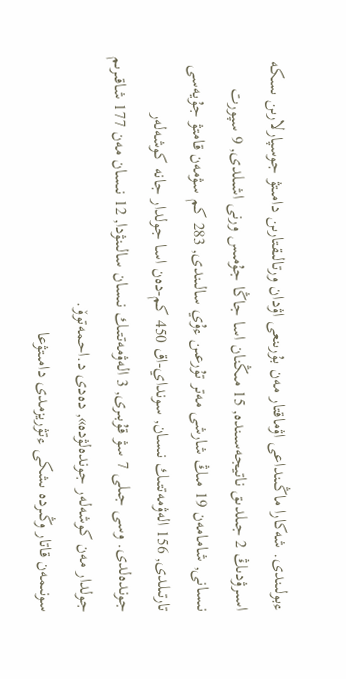ءبولىندى. شەكارا ماڭىنداعى اۋماقتار مەن بۇرىنعى اۋدان ورتالىقتارىن دامىتۋ جوسپارلارىن ىسكە اسىرۋدىڭ 2 جىلدىق ناتيجەسىندە, 15 مىڭنان اسا جاڭا جۇمىس ورنى اشىلدى, 9 سپورت نىسانى, شامامەن 19 مىڭ شارشى مەتر تۇرعىن ءۇي سالىندى, 283 كم سۋمەن قامتۋ جۇيەسى تارتىلدى, 156 الەۋمەتتىك نىسان, سونداي-اق 450 كم-دەن اسا جولدار جانە كوشەلەر جوندەلدى. وسى جىلى 7 سۋ قۇبىرى, 3 الەۋمەتتىك نىسان سالىنۋدا, 12 نىسان مەن 177 شاقىرىم جولدار مەن كوشەلەر جوندەلۋدە», دەدى د.احمەتوۆ.
سونىمەن قاتار وڭىردە ىشكى ءتۋريزمدى دامىتۋعا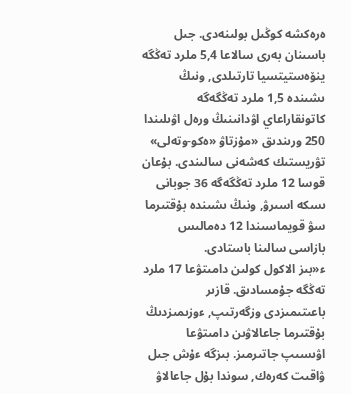ەرەكشە كوڭىل بولىنەدى. جىل باسىنان بەرى سالاعا 5,4 ملرد تەڭگە ينۆەستيتسيا تارتىلدى, ونىڭ ىشىندە 1,5 ملرد تەڭگەگە كاتونقاراعاي اۋدانىنىڭ ورەل اۋىلىندا 250 ورىندىق «مۇزتاۋ «ەكو-وتەلى» تۋريستىك كەشەنى سالىندى. بۇعان قوسا 12 ملرد تەڭگەگە 36 جوبانى ىسكە اسىرۋ, ونىڭ ىشىندە بۇقتىرما سۋ قويماسىندا 12 دەمالىس بازاسى سالىنا باستادى.
ء«بىز الاكول كولىن دامىتۋعا 17 ملرد تەڭگە جۇمسادىق. قازىر باعىتىمىزدى وزگەرتىپ, ءوزىمىزدىڭ بۇقتىرما جاعالاۋىن دامىتۋعا اۋىسىپ جاتىرمىز. بىزگە ءۇش جىل ۋاقىت كەرەك, سوندا بۇل جاعالاۋ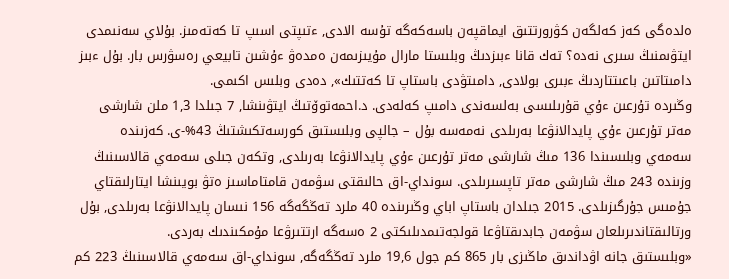ەلدەگى كەز كەلگەن كۋرورتتىق ايماقپەن باسەكەگە تۇسە الادى, ءتىپتى اسىپ تا كەتەمىز. بۇلاي سەنىمدى ايتۋىمنىڭ سىرى نەدە؟ تەك قانا ءبىزدىڭ وبلىستا مارال مۇيىزىمەن ەمدەۋ ءۇشىن تابيعي رەسۋرس بار. بۇل ءبىز دامىتاتىن باعىتتاردىڭ ءبىرى بولادى, دامىتۋدى باستاپ تا كەتتىك», دەدى وبلىس اكىمى.
وڭىردە تۇرعىن ءۇي قۇرىلىسى بەلسەندى دامىپ كەلەدى. د.احمەتوۆتىڭ ايتۋىنشا, 7 جىلدا 1,3 ملن شارشى مەتر تۇرعىن ءۇي پايدالانۋعا بەرىلدى نەمەسە بۇل – جالپى وبلىستىق كورسەتكىشتىڭ 43%-ى. كەزىندە سەمەي وبلىسىندا 136 مىڭ شارشى مەتر تۇرعىن ءۇي پايدالانۋعا بەرىلدى, وتكەن جىلى سەمەي قالاسىنىڭ وزىندە 243 مىڭ شارشى مەتر تاپسىرىلدى. سونداي-اق حالىقتى سۋمەن قامتاماسىز ەتۋ بويىنشا ايتارلىقتاي جۇمىس جۇرگىزىلدى. 2015 جىلدان باستاپ اباي وڭىرىندە 40 ملرد تەڭگەگە 156 نىسان پايدالانۋعا بەرىلدى, بۇل ورتالىقتاندىرىلعان سۋمەن جابدىقتاۋعا قولجەتىمدىلىكتى 2 ەسەگە ارتتىرۋعا مۇمكىندىك بەردى.
«وبلىستىق جانە اۋداندىق ماڭىزى بار 865 كم جول 19,6 ملرد تەڭگەگە, سونداي-اق سەمەي قالاسىنىڭ 223 كم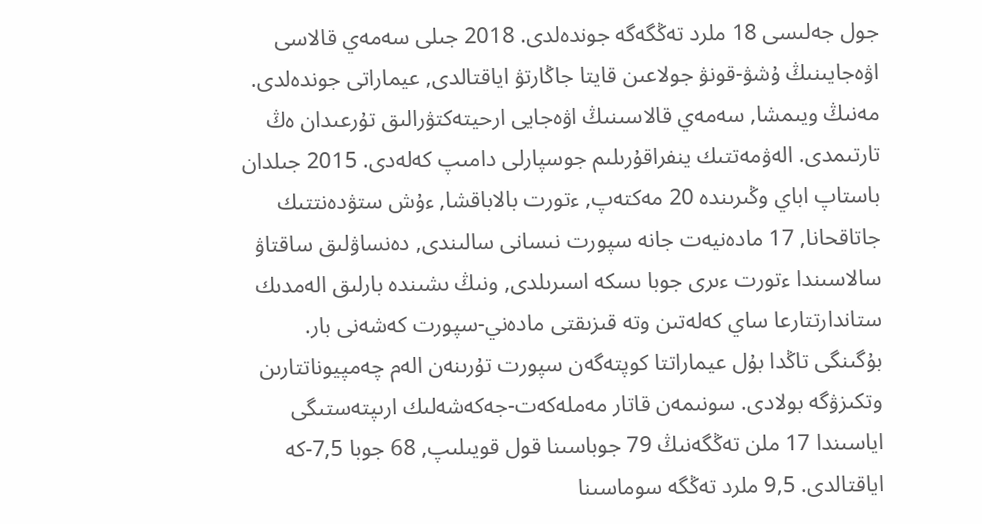جول جەلىسى 18 ملرد تەڭگەگە جوندەلدى. 2018 جىلى سەمەي قالاسى اۋەجايىنىڭ ۇشۋ-قونۋ جولاعىن قايتا جاڭارتۋ اياقتالدى, عيماراتى جوندەلدى. مەنىڭ ويىمشا, سەمەي قالاسىنىڭ اۋەجايى ارحيتەكتۋرالىق تۇرعىدان ەڭ تارتىمدى. الەۋمەتتىك ينفراقۇرىلىم جوسپارلى دامىپ كەلەدى. 2015 جىلدان باستاپ اباي وڭىرىندە 20 مەكتەپ, ءتورت بالاباقشا, ءۇش ستۋدەنتتىك جاتاقحانا, 17 مادەنيەت جانە سپورت نىسانى سالىندى, دەنساۋلىق ساقتاۋ سالاسىندا ءتورت ءىرى جوبا ىسكە اسىرىلدى, ونىڭ ىشىندە بارلىق الەمدىك ستاندارتتارعا ساي كەلەتىن وتە قىزىقتى مادەني-سپورت كەشەنى بار. بۇگىنگى تاڭدا بۇل عيماراتتا كوپتەگەن سپورت تۇرىنەن الەم چەمپيوناتتارىن وتكىزۋگە بولادى. سونىمەن قاتار مەملەكەت-جەكەشەلىك ارىپتەستىگى اياسىندا 17 ملن تەڭگەنىڭ 79 جوباسىنا قول قويىلىپ, 68 جوبا 7,5-كە اياقتالدى. 9,5 ملرد تەڭگە سوماسىنا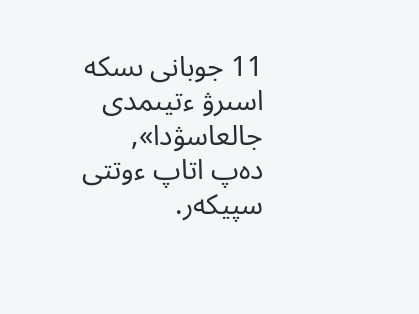11 جوبانى ىسكە اسىرۋ ءتيىمدى جالعاسۋدا», دەپ اتاپ ءوتتى سپيكەر.